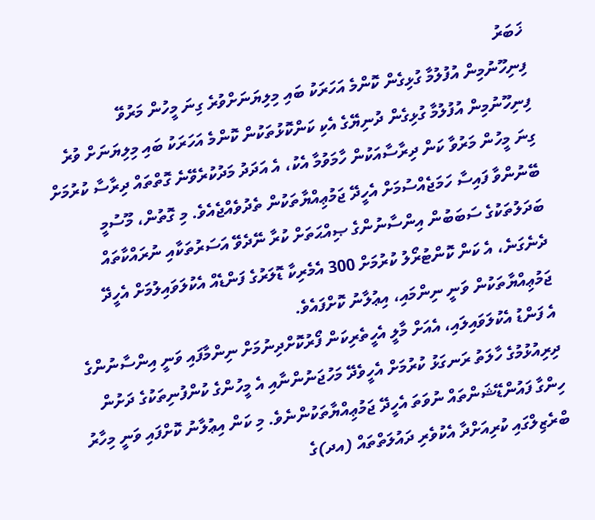ޚަބަރު
ފިނިހޫނުމިން އުފުލުމާ ގުޅިގެން ކޮންމެ އަހަރަކު ބައި މިލިޔަނަށްވުރެ ގިނަ މީހުން މަރުވޭ
ފިނިހޫނުމިން އުފުލުމާ ގުޅިގެން ދުނިޔޭގެ އެކި ކަންކޮޅުތަކުން ކޮންމެ އަހަރަކު ބައި މިލިޔަނަށް ވުރެ ގިނަ މީހުން މަރުވާ ކަން ދިރާސާއަކުން ހާމަވުމާ އެކު، އެ އަދަދު މަދުކުރެވޭނެ ގޮތްތައް ދިރާސާ ކުރުމަށް ބޭނުންވާ ފައިސާ ހަމަޖެއްސުމަށް އެހީދޭ ޖަމުޢިއްޔާތަކުން ތެދުވެއްޖެއެވެ. މި ގޮތުން، މޫސުމީ ބަދަލުތަކުގެ ސަބަބުން އިންސާނުންގެ ޞިއްޙަތަށް ކުރާ ނޭދެވޭ އަސަރުތަކާއި ނުރައްކާތައް ދެނެގަނެ، އެ ކަން ކޮންޓުރޯލު ކުރުމަށް 300 އެމެރިކާ ޑޮލަރުގެ ފަންޑެއް އެކުލަވައިލުމަށް އެހީދޭ ޖަމުޢިއްޔާތަކުން ވަނީ ނިންމައި، އިޢުލާނު ކޮށްފައެވެ.
އެ ފަންޑު އެކުލަވައިލައި، އެއަށް މާލީ އެހީތެރިކަން ފޯރުކޮށްދިނުމަށް ނިންމާފައި ވަނީ އިންސާނުންގެ ދިރިއުޅުމުގެ ހާލަތު ރަނގަޅު ކުރުމަށް އެހީވެދޭ މަހުޖަނުންނާއި އެ މީހުންގެ ކުންފުނިތަކުގެ ދަށުން ހިންގާ ފައުންޑޭޝަންތައް ނުވަތަ އެހީދޭ ޖަމުޢިއްޔާތަކުންނެވެ. މި ކަން އިޢުލާނު ކޮށްފައި ވަނީ މިހާރު ބްރެޒިލްގައި ކުރިއަށްދާ އެކުވެރި ދައުލަތްތައް (އދ)ގެ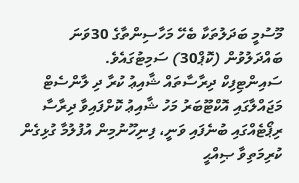މޫސުމީ ބަދަލުތަކާ ބެހޭ މަހާސިންތާގެ 30ވަނަ ބައްދަލުވުން (ކޮޕް30) ސަމިޓުގައެވެ.
ސައިންޓިފިކް ދިރާސާތައް ޝާއިޢު ކުރާ ދި ލާންސެޓް މަޖައްލާގައި އޮކްޓޫބަރު މަހު ޝާއިޢު ކޮށްފައިވާ ދިރާސާ ރިޕޯޓެއްގައި ބުނެފައި ވަނީ، ފިނިހޫނުމިން އުފުލުމާ ގުޅިގެން ކުރިމަތިވާ ޞިއްޙީ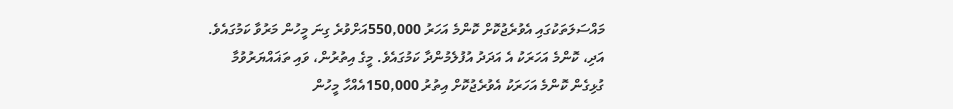މައްސަލަތަކުގައި އެވުރެޖުކޮށް ކޮންމެ އަހަރު 550,000އަށްވުރެ ގިނަ މީހުން މަރުވާ ކަމުގައެވެ. އަދި، ކޮންމެ އަހަރަކު އެ އަދަދު އުފުލެމުންދާ ކަމުގައެވެ. މީގެ އިތުރުން، ވައި ތަޣައްޔަރުވުމާ ގުޅިގެން ކޮންމެ އަހަރަކު އެވުރެޖުކޮށް އިތުރު 150,000އެއްހާ މީހުން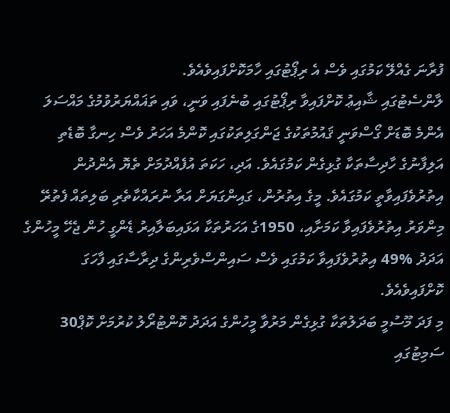ފުރާނަ ގެއްލޭ ކަމުގައި ވެސް އެ ރިޕޯޓުގައި ހާމަކޮށްފައިވެއެވެ.
ލާންސެޓުގައި ޝާއިޢު ކޮށްފައިވާ ރިޕޯޓުގައި ބުނެފައި ވަނީ، ވައި ތަޣައްޔަރުވުމުގެ މައްސަލަ އެންމެ ބޮޑަށް ގޯސްވަނީ ޤައުމުތަކުގެ ޖަންގަލިތަކުގައި ކޮންމެ އަހަރު ވެސް ހިނގާ ބޮޑެތި އަލިފާނުގެ ހާދިސާތަކާ ގުޅިގެން ކަމުގައެވެ. އަދި، ހަކަތަ އުފެއްދުމަށް ތެޔޮ އެންދުން އިތުރުވެފައިވާތީ ކަމުގައެވެ. މީގެ އިތުރުން، ގައިންގަޔަށް އަރާ ނުރައްކާތެރި ބަލިތައް ފެތުރޭ މިންވަރު އިތުރުވެފައިވާ ކަމަށާއި، 1950ގެ އަހަރުތަކާ އަޅައިބަލާއިރު ޑެންގީ ހުން ޖެހޭ މީހުންގެ އަދަދު %49 އިތުރުވެފައިވާ ކަމުގައި ވެސް ސައިންސްވެރިންގެ ދިރާސާގައި ފާހަގަ ކޮށްފައިވެއެވެ.
މި ފަދަ މޫސުމީ ބަދަލުތަކާ ގުޅިގެން މަރުވާ މީހުންގެ އަދަދު ކޮންޓުރޯލު ކުރުމަށް ކޮޕް30 ސަމިޓުގައި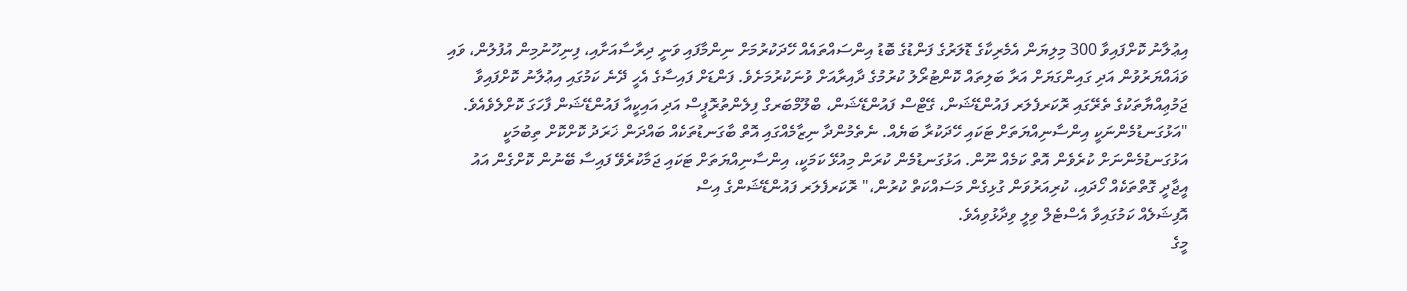އިޢުލާނު ކޮށްފައިވާ 300 މިލިޔަން އެމެރިކާގެ ޑޮލަރުގެ ފަންޑުގެ ބޮޑު އިންސައްތައެއް ހޭދަކުރުމަށް ނިންމާފައި ވަނީ ދިރާސާއަށާއި، ފިނިހޫނުމިން އުފުލުން، ވައި ވަޣައްޔަރުވުން އަދި ގައިންގަޔަށް އަރާ ބަލިތައް ކޮންޓުރޯލު ކުރުމުގެ ދާއިރާއަށް ވުނަކުރުމަށެވެ. ފަންޑަށް ފައިސާގެ އެހީ ދޭނެ ކަމުގައި އިޢުލާނު ކޮށްފައިވާ ޖަމުޢިއްޔާތަކުގެ ތެރޭގައި ރޮކަރފެލަރ ފައުންޑޭޝަން، ގޭޓްސް ފައުންޑޭޝަން، ބްލޫމްބަރގް ފިލެންތުރޮޕީސް އަދި އައިކީއާ ފައުންޑޭޝަން ފާހަގަ ކޮށްލެވެއެވެ.
"އަޅުގަނޑުމެންނަކީ އިންސާނިއްޔަތަށް ޓަކައި ހޭދަކުރާ ބަޔެއް. ނެތެމުންދާ ނިޒާމެއްގައި އޮތް ބާގަނޑުތަކެއް ބައްދަން ޚަރަދު ކޮށްކޮށް ތިބުމަކީ އަޅުގަނޑުމެންނަށް ކުރެވެން އޮތް ކަމެއް ނޫން. އަޅުގަނޑުމެން ކުރަން މިއުޅޭ ކަމަކީ، އިންސާނިއްޔަތަށް ޓަކައި ޖަމާކުރެވޭ ފައިސާ ބޭނުން ކޮށްގެން އައު އީޖާދީ ގޮތްތަކެއް ހޯދައި، ކުރިއަރުވަން ގުޅިގެން މަސައްކަތް ކުރުން،" ރޮކަރފެލަރ ފައުންޑޭޝަންގެ އިސް
އޮފިޝަލެއް ކަމުގައިވާ އެސްޓެލް ވިލީ ވިދާޅުވިއެވެ.
މީގެ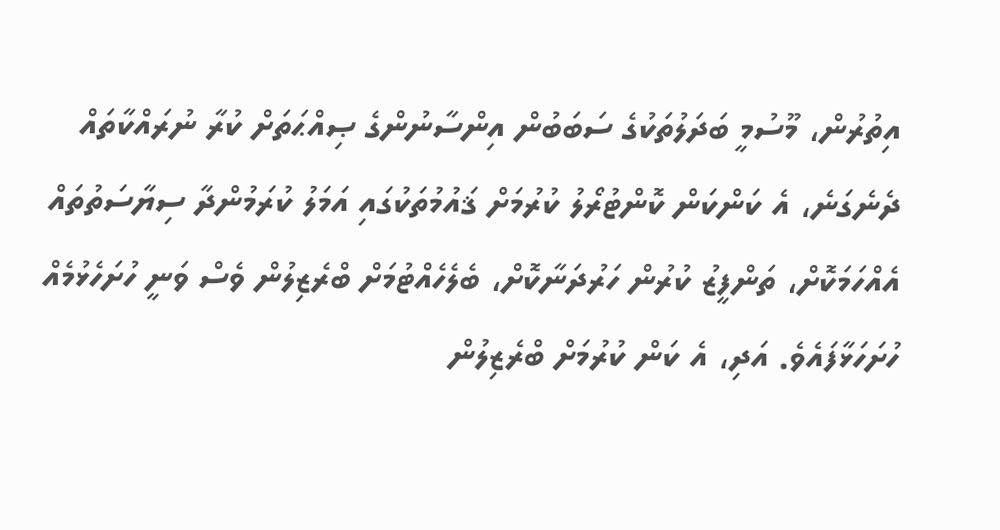އިތުރުން، މޫސުމީ ބަދަލުތަކުގެ ސަބަބުން އިންސާނުންގެ ޞިއްޙަތަށް ކުރާ ނުރައްކާތައް ދެނެގަނެ، އެ ކަންކަން ކޮންޓުރޯލު ކުރުމަށް ޤައުމުތަކުގައި އަމަލު ކުރަމުންދާ ސިޔާސަތުތައް އެއްހަމަކޮށް، ތަންފީޒު ކުރުން ހަރުދަނާކޮށް، ބެލެހެއްޓުމަށް ބްރެޒިލުން ވެސް ވަނީ ހުށަހެޅުމެއް ހުށަހަޅާފައެވެ. އަދި، އެ ކަން ކުރުމަށް ބްރެޒިލުން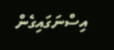އިސްނަގައިގެން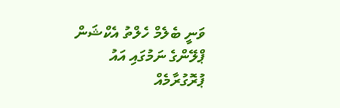ވަނީ ބެލެމް ހެލްތު އެކްޝަން ޕްލޭންގެ ނަމުގައި އައު ޕުރޮގުރާމެއް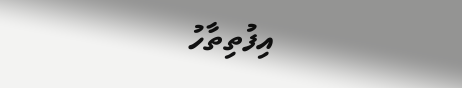އިފުތިތާހު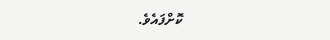ކޮށްފައެވެ.